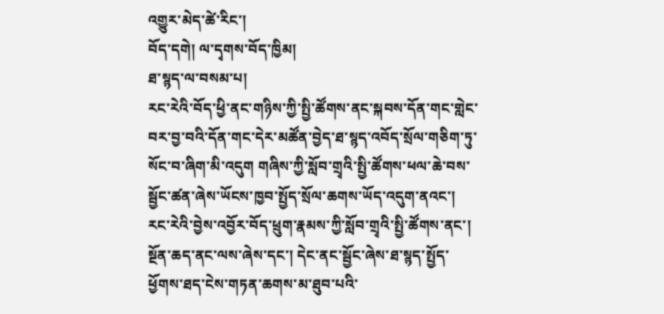འགྱུར་མེད་ཚེ་རིང་།
བོད་དགེ། ལ་དྭགས་བོད་ཁྱིམ།
ཐ་སྙད་ལ་བསམ་པ།
རང་རེའི་བོད་ཕྱི་ནང་གཉིས་ཀྱི་སྤྱི་ཚོགས་ནང་སྐབས་དོན་གང་གླེང་བར་བྱ་བའི་དོན་གང་དེར་མཚོན་བྱེད་ཐ་སྙད་འབོད་སྲོལ་གཅིག་ཏུ་སོང་བ་ཞིག་མི་འདུག གཞིས་ཀྱི་སློབ་གྲྭའི་སྤྱི་ཚོགས་ཕལ་ཆེ་བས་སྦྱོང་ཚན་ཞེས་ཡོངས་ཁྱབ་སྤྱོད་སྲོལ་ཆགས་ཡོད་འདུག་ནའང་། རང་རེའི་བྱེས་འབྱོར་བོད་ཕྲུག་རྣམས་ཀྱི་སློབ་གྲྭའི་སྤྱི་ཚོགས་ནང་། སྔོན་ཆད་ནང་ལས་ཞེས་དང་། དེང་ནང་སྦྱོང་ཞེས་ཐ་སྙད་སྤྱོད་ཕྱོགས་ཐད་ངེས་གཏན་ཆགས་མ་ཐུབ་པའི་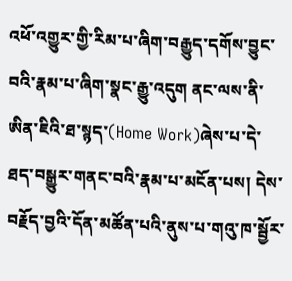འཕོ་འགྱུར་གྱི་རིམ་པ་ཞིག་བརྒྱུད་དགོས་བྱུང་བའི་རྣམ་པ་ཞིག་སྣང་རྒྱུ་འདུག ནང་ལས་ནི་ཨིན་ཇིའི་ཐ་སྙད་(Home Work)ཞེས་པ་དེ་ཐད་བསྒྱུར་གནང་བའི་རྣམ་པ་མངོན་པས། དེས་བརྗོད་བྱའི་དོན་མཚོན་པའི་ནུས་པ་གའུ་ཁ་སྦྱོར་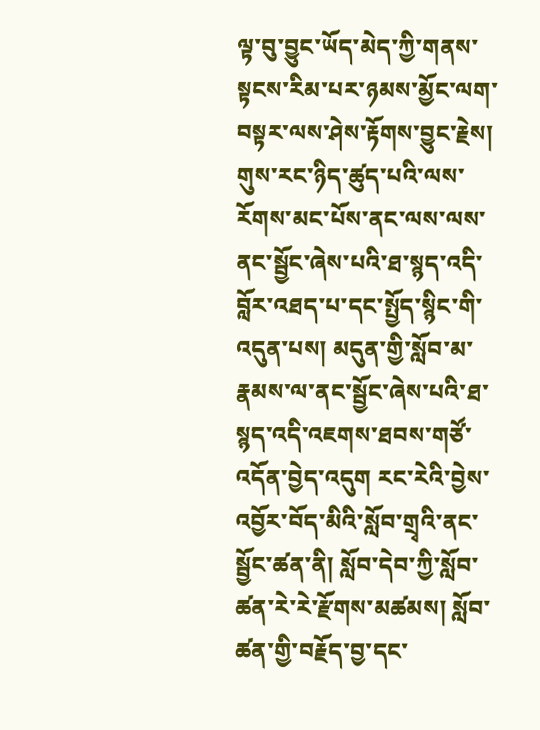ལྟ་བུ་བྱུང་ཡོད་མེད་ཀྱི་གནས་སྟངས་རིམ་པར་ཉམས་མྱོང་ལག་བསྟར་ལས་ཤེས་རྟོགས་བྱུང་རྗེས། གུས་རང་ཉིད་ཚུད་པའི་ལས་རོགས་མང་པོས་ནང་ལས་ལས་ནང་སྦྱོང་ཞེས་པའི་ཐ་སྙད་འདི་བློར་འཐད་པ་དང་སྤྱོད་སྙིང་གི་འདུན་པས། མདུན་གྱི་སློབ་མ་རྣམས་ལ་ནང་སྦྱོང་ཞེས་པའི་ཐ་སྙད་འདི་འཇགས་ཐབས་གཙོ་འདོན་བྱེད་འདུག རང་རེའི་བྱེས་འབྱོར་བོད་མིའི་སློབ་གྲྭའི་ནང་སྦྱོང་ཚན་ནི། སློབ་དེབ་ཀྱི་སློབ་ཚན་རེ་རེ་རྫོགས་མཚམས། སློབ་ཚན་གྱི་བརྗོད་བྱ་དང་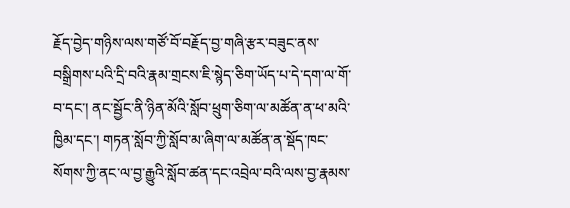རྗོད་བྱེད་གཉིས་ལས་གཙོ་བོ་བརྗོད་བྱ་གཞི་རྩར་བཟུང་ནས་བསྒྲིགས་པའི་དྲི་བའི་རྣམ་གྲངས་ཇི་སྙེད་ཅིག་ཡོད་པ་དེ་དག་ལ་གོ་བ་དང་། ནང་སྦྱོང་ནི་ཉིན་མོའི་སློབ་ཕྲུག་ཅིག་ལ་མཚོན་ན་ཕ་མའི་ཁྱིམ་དང་། གཏན་སློབ་ཀྱི་སློབ་མ་ཞིག་ལ་མཚོན་ན་སྡོད་ཁང་སོགས་ཀྱི་ནང་ལ་བྱ་རྒྱུའི་སློབ་ཚན་དང་འབྲེལ་བའི་ལས་བྱ་རྣམས་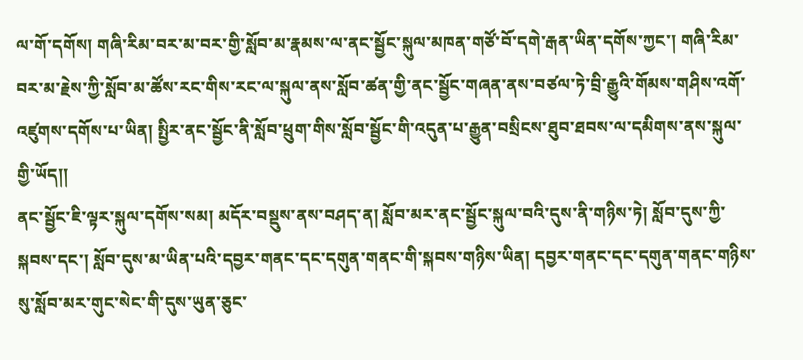ལ་གོ་དགོས། གཞི་རིམ་བར་མ་བར་གྱི་སློབ་མ་རྣམས་ལ་ནང་སྦྱོང་སྐུལ་མཁན་གཙོ་བོ་དགེ་རྒན་ཡིན་དགོས་ཀྱང་། གཞི་རིམ་བར་མ་རྗེས་ཀྱི་སློབ་མ་ཚོས་རང་གིས་རང་ལ་སྐུལ་ནས་སློབ་ཚན་གྱི་ནང་སྦྱོང་གཞན་ནས་བཙལ་ཏེ་བྲི་རྒྱུའི་གོམས་གཤིས་འགོ་འཛུགས་དགོས་པ་ཡིན། སྤྱིར་ནང་སྦྱོང་ནི་སློབ་ཕྲུག་གིས་སློབ་སྦྱོང་གི་འདུན་པ་རྒྱུན་བསྲིངས་ཐུབ་ཐབས་ལ་དམིགས་ནས་སྐུལ་གྱི་ཡོད།།
ནང་སྦྱོང་ཇི་ལྟར་སྐུལ་དགོས་སམ། མདོར་བསྡུས་ནས་བཤད་ན། སློབ་མར་ནང་སྦྱོང་སྐུལ་བའི་དུས་ནི་གཉིས་ཏེ། སློབ་དུས་ཀྱི་སྐབས་དང་། སློབ་དུས་མ་ཡིན་པའི་དབྱར་གནང་དང་དགུན་གནང་གི་སྐབས་གཉིས་ཡིན། དབྱར་གནང་དང་དགུན་གནང་གཉིས་སུ་སློབ་མར་གུང་སེང་གི་དུས་ཡུན་ཅུང་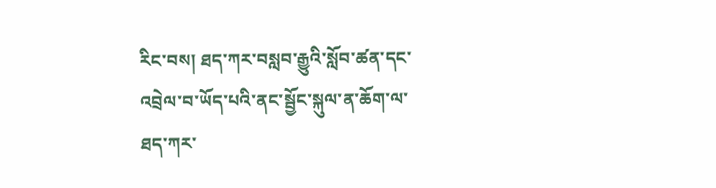རིང་བས། ཐད་ཀར་བསླབ་རྒྱུའི་སློབ་ཚན་དང་འབྲེལ་བ་ཡོད་པའི་ནང་སྦྱོང་སྐུལ་ན་ཆོག་ལ་ཐད་ཀར་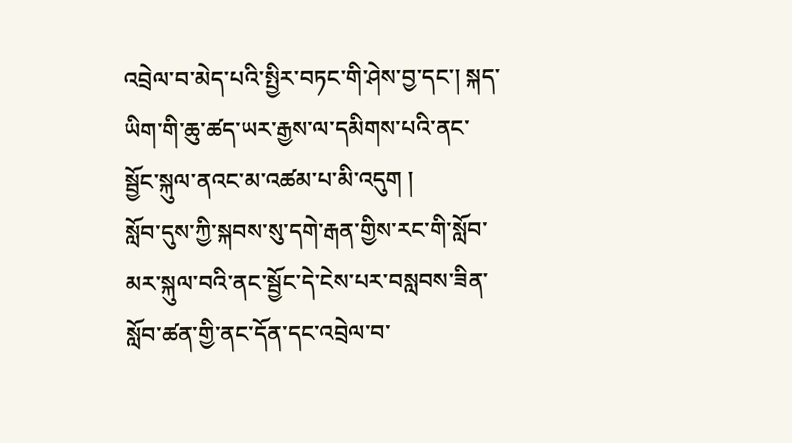འབྲེལ་བ་མེད་པའི་སྤྱིར་བཏང་གི་ཤེས་བྱ་དང་། སྐད་ཡིག་གི་ཆུ་ཚད་ཡར་རྒྱས་ལ་དམིགས་པའི་ནང་སྦྱོང་སྐུལ་ནའང་མ་འཚམ་པ་མི་འདུག །
སློབ་དུས་ཀྱི་སྐབས་སུ་དགེ་རྒན་གྱིས་རང་གི་སློབ་མར་སྐུལ་བའི་ནང་སྦྱོང་དེ་ངེས་པར་བསླབས་ཟིན་སློབ་ཚན་གྱི་ནང་དོན་དང་འབྲེལ་བ་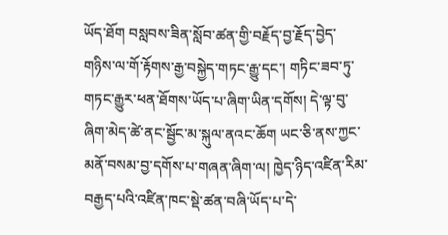ཡོད་ཐོག བསླབས་ཟིན་སློབ་ཚན་གྱི་བརྗོད་བྱ་རྗོད་བྱེད་གཉིས་ལ་གོ་རྟོགས་རྒྱ་བསྐྱེད་གཏང་རྒྱུ་དང་། གཏིང་ཟབ་ཏུ་གཏང་རྒྱུར་ཕན་ཐོགས་ཡོད་པ་ཞིག་ཡིན་དགོས། དེ་ལྟ་བུ་ཞིག་མེད་ཚེ་ནང་སྦྱོང་མ་སྐུལ་ནའང་ཆོག ཡང་ཅི་ནས་ཀྱང་མནོ་བསམ་བྱ་དགོས་པ་གཞན་ཞིག་ལ། ཁྱེད་ཉིད་འཛིན་རིམ་བརྒྱད་པའི་འཛིན་ཁང་སྡེ་ཚན་བཞི་ཡོད་པ་དེ་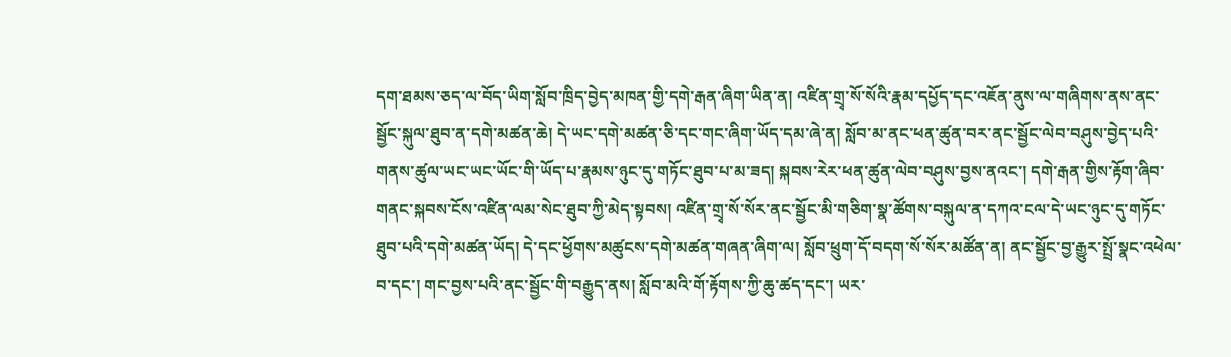དག་ཐམས་ཅད་ལ་བོད་ཡིག་སློབ་ཁྲིད་བྱེད་མཁན་གྱི་དགེ་རྒན་ཞིག་ཡིན་ན། འཛིན་གྲྭ་སོ་སོའི་རྣམ་དཔྱོད་དང་འཇོན་ནུས་ལ་གཞིགས་ནས་ནང་སྦྱོང་སྐུལ་ཐུབ་ན་དགེ་མཚན་ཆེ། དེ་ཡང་དགེ་མཚན་ཅི་དང་གང་ཞིག་ཡོད་དམ་ཞེ་ན། སློབ་མ་ནང་ཕན་ཚུན་བར་ནང་སྦྱོང་ལེབ་བཤུས་བྱེད་པའི་གནས་ཚུལ་ཡང་ཡང་ཡོང་གི་ཡོད་པ་རྣམས་ཉུང་དུ་གཏོང་ཐུབ་པ་མ་ཟད། སྐབས་རེར་ཕན་ཚུན་ལེབ་བཤུས་བྱས་ནའང་། དགེ་རྒན་གྱིས་རྟོག་ཞིབ་གནང་སྐབས་ངོས་འཛིན་ལམ་སེང་ཐུབ་ཀྱི་མེད་སྟབས། འཛིན་གྲྭ་སོ་སོར་ནང་སྦྱོང་མི་གཅིག་སྣ་ཚོགས་བསྐུལ་ན་དཀའ་ངལ་དེ་ཡང་ཉུང་དུ་གཏོང་ཐུབ་པའི་དགེ་མཚན་ཡོད། དེ་དང་ཕྱོགས་མཚུངས་དགེ་མཚན་གཞན་ཞིག་ལ། སློབ་ཕྲུག་དོ་བདག་སོ་སོར་མཚོན་ན། ནང་སྦྱོང་བྱ་རྒྱུར་སྤྲོ་སྣང་འཕེལ་བ་དང་། གང་བྱས་པའི་ནང་སྦྱོང་གི་བརྒྱུད་ནས། སློབ་མའི་གོ་རྟོགས་ཀྱི་ཆུ་ཚད་དང་། ཡར་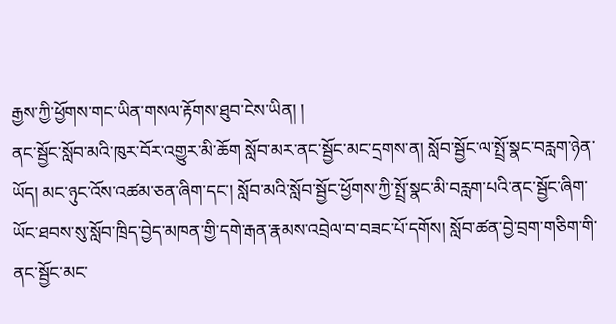རྒྱས་ཀྱི་ཕྱོགས་གང་ཡིན་གསལ་རྟོགས་ཐུབ་ངེས་ཡིན། །
ནང་སྦྱོང་སློབ་མའི་ཁུར་བོར་འགྱུར་མི་ཆོག སློབ་མར་ནང་སྦྱོང་མང་དྲགས་ན། སློབ་སྦྱོང་ལ་སྤྲོ་སྣང་བརླག་ཉེན་ཡོད། མང་ཉུང་འོས་འཚམ་ཅན་ཞིག་དང་། སློབ་མའི་སློབ་སྦྱོང་ཕྱོགས་ཀྱི་སྤྲོ་སྣང་མི་བརླག་པའི་ནང་སྦྱོང་ཞིག་ཡོང་ཐབས་སུ་སློབ་ཁྲིད་བྱེད་མཁན་གྱི་དགེ་རྒན་རྣམས་འབྲེལ་བ་བཟང་པོ་དགོས། སློབ་ཚན་བྱེ་བྲག་གཅིག་གི་ནང་སྦྱོང་མང་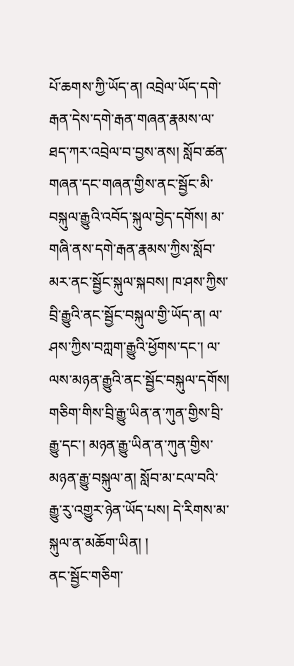པོ་ཆགས་ཀྱི་ཡོད་ན། འབྲེལ་ཡོད་དགེ་རྒན་དེས་དགེ་རྒན་གཞན་རྣམས་ལ་ཐད་ཀར་འབྲེལ་བ་བྱས་ནས། སློབ་ཚན་གཞན་དང་གཞན་གྱིས་ནང་སྦྱོང་མི་བསྐུལ་རྒྱུའི་འབོད་སྐུལ་བྱེད་དགོས། མ་གཞི་ནས་དགེ་རྒན་རྣམས་ཀྱིས་སློབ་མར་ནང་སྦྱོང་སྐུལ་སྐབས། ཁ་ཤས་ཀྱིས་བྲི་རྒྱུའི་ནང་སྦྱོང་བསྐུལ་གྱི་ཡོད་ན། ལ་ཤས་ཀྱིས་བཀླག་རྒྱུའི་ཕྱོགས་དང་། ལ་ལས་མཉན་རྒྱུའི་ནང་སྦྱོང་བསྐུལ་དགོས། གཅིག་གིས་བྲི་རྒྱུ་ཡིན་ན་ཀུན་གྱིས་བྲི་རྒྱུ་དང་། མཉན་རྒྱུ་ཡིན་ན་ཀུན་གྱིས་མཉན་རྒྱུ་བསྐུལ་ན། སློབ་མ་ངལ་བའི་རྒྱུ་རུ་འགྱུར་ཉེན་ཡོད་པས། དེ་རིགས་མ་སྐུལ་ན་མཆོག་ཡིན། །
ནང་སྦྱོང་གཅིག་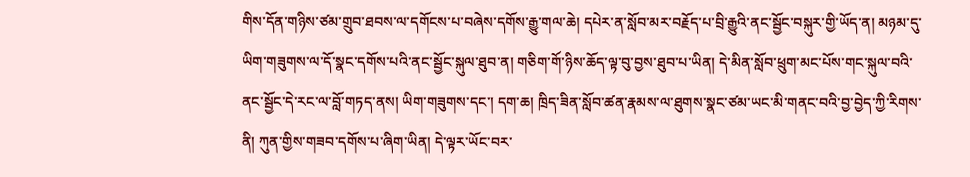གིས་དོན་གཉིས་ཙམ་གྲུབ་ཐབས་ལ་དགོངས་པ་བཞེས་དགོས་རྒྱུ་གལ་ཆེ། དཔེར་ན་སློབ་མར་བརྗོད་པ་བྲི་རྒྱུའི་ནང་སྦྱོང་བསྐུར་གྱི་ཡོད་ན། མཉམ་དུ་ཡིག་གཟུགས་ལ་དོ་སྣང་དགོས་པའི་ནང་སྦྱོང་སྐུལ་ཐུབ་ན། གཅིག་གོ་ཉིས་ཆོད་ལྟ་བུ་བྱས་ཐུབ་པ་ཡིན། དེ་མིན་སློབ་ཕྲུག་མང་པོས་གང་སྐུལ་བའི་ནང་སྦྱོང་དེ་རང་ལ་བློ་གཏད་ནས། ཡིག་གཟུགས་དང་། དག་ཆ། ཁྲིད་ཟིན་སློབ་ཚན་རྣམས་ལ་ཐུགས་སྣང་ཙམ་ཡང་མི་གནང་བའི་བྱ་བྱེད་ཀྱི་རིགས་ནི། ཀུན་གྱིས་གཟབ་དགོས་པ་ཞིག་ཡིན། དེ་ལྟར་ཡོང་བར་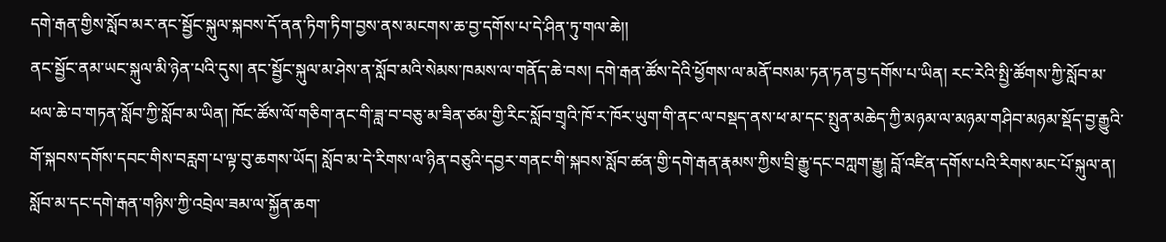དགེ་རྒན་གྱིས་སློབ་མར་ནང་སྦྱོང་སྐུལ་སྐབས་དོ་ནན་ཏིག་ཏིག་བྱས་ནས་མངགས་ཆ་བྱ་དགོས་པ་དེ་ཤིན་ཏུ་གལ་ཆེ།།
ནང་སྦྱོང་ནམ་ཡང་སྐུལ་མི་ཉེན་པའི་དུས། ནང་སྦྱོང་སྐུལ་མ་ཤེས་ན་སློབ་མའི་སེམས་ཁམས་ལ་གནོད་ཆེ་བས། དགེ་རྒན་ཚོས་དེའི་ཕྱོགས་ལ་མནོ་བསམ་ཏན་ཏན་བྱ་དགོས་པ་ཡིན། རང་རེའི་སྤྱི་ཚོགས་ཀྱི་སློབ་མ་ཕལ་ཆེ་བ་གཏན་སློབ་ཀྱི་སློབ་མ་ཡིན། ཁོང་ཚོས་ལོ་གཅིག་ནང་གི་ཟླ་བ་བཅུ་མ་ཟིན་ཙམ་གྱི་རིང་སློབ་གྲྭའི་ཁོ་ར་ཁོར་ཡུག་གི་ནང་ལ་བསྡད་ནས་ཕ་མ་དང་སྤུན་མཆེད་ཀྱི་མཉམ་ལ་མཉམ་གཤིབ་མཉམ་སྡོད་བྱ་རྒྱུའི་གོ་སྐབས་དགོས་དབང་གིས་བརླག་པ་ལྟ་བུ་ཆགས་ཡོད། སློབ་མ་དེ་རིགས་ལ་ཉིན་བཅུའི་དབྱར་གནང་གི་སྐབས་སློབ་ཚན་གྱི་དགེ་རྒན་རྣམས་ཀྱིས་བྲི་རྒྱུ་དང་བཀླག་རྒྱུ། བློ་འཛིན་དགོས་པའི་རིགས་མང་པོ་སྐུལ་ན། སློབ་མ་དང་དགེ་རྒན་གཉིས་ཀྱི་འབྲེལ་ཟམ་ལ་སྐྱོན་ཆག་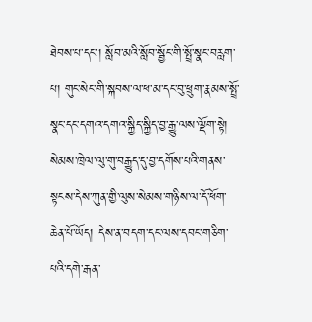ཐེབས་པ་དང་། སློབ་མའི་སློབ་སྦྱོང་གི་སྤྲོ་སྣང་བརླག་པ། གུང་སེང་གི་སྐབས་ལ་ཕ་མ་དང་བུ་ཕྲུག་རྣམས་སྤྲོ་སྣང་དང་དགའ་དགའ་སྐྱིད་སྐྱིད་བྱ་རྒྱུ་ལས་ལྡོག་སྟེ། སེམས་ཁྲེལ་ལུ་གུ་བརྒྱུད་དུ་བྱ་དགོས་པའི་གནས་སྟངས་དེས་ཀུན་གྱི་ལུས་སེམས་གཉིས་ལ་དོ་ཕོག་ཆེན་པོ་ཡོད། དེས་ན་བདག་དང་ལས་དབང་གཅིག་པའི་དགེ་རྒན་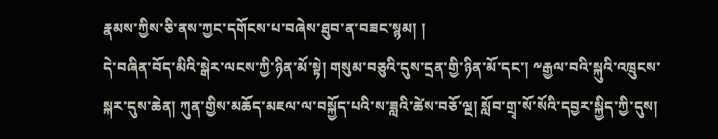རྣམས་ཀྱིས་ཅི་ནས་ཀྱང་དགོངས་པ་བཞེས་ཐུབ་ན་བཟང་སྙམ། །
དེ་བཞིན་བོད་མིའི་སྒེར་ལངས་ཀྱི་ཉིན་མོ་སྟེ། གསུམ་བཅུའི་དུས་དྲན་གྱི་ཉིན་མོ་དང་། ༸རྒྱལ་བའི་སྐུའི་འཁྲུངས་སྐར་དུས་ཆེན། ཀུན་གྱིས་མཆོད་མཇལ་ལ་བསྐྱོད་པའི་ས་ཟླའི་ཚེས་བཅོ་ལྔ། སློབ་གྲྭ་སོ་སོའི་དབྱར་སྐྱིད་ཀྱི་དུས།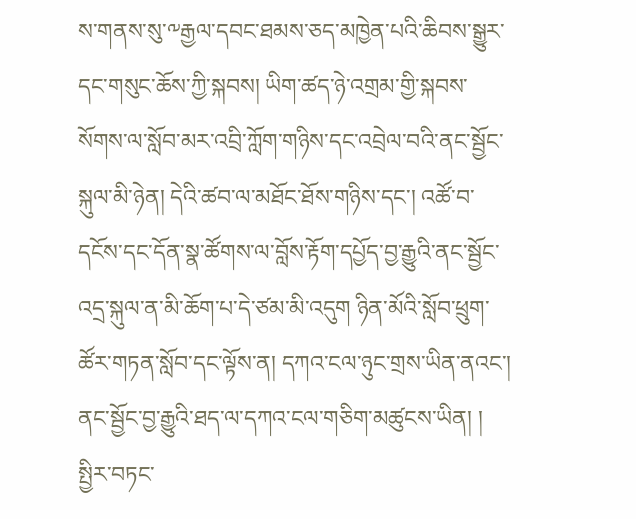ས་གནས་སུ་༸རྒྱལ་དབང་ཐམས་ཅད་མཁྱེན་པའི་ཆིབས་སྒྱུར་དང་གསུང་ཆོས་ཀྱི་སྐབས། ཡིག་ཚད་ཉེ་འགྲམ་གྱི་སྐབས་སོགས་ལ་སློབ་མར་འབྲི་ཀློག་གཉིས་དང་འབྲེལ་བའི་ནང་སྦྱོང་སྐུལ་མི་ཉེན། དེའི་ཚབ་ལ་མཐོང་ཐོས་གཉིས་དང་། འཚོ་བ་དངོས་དང་དོན་སྣ་ཚོགས་ལ་བློས་རྟོག་དཔྱོད་བྱ་རྒྱུའི་ནང་སྦྱོང་འདྲ་སྐུལ་ན་མི་ཆོག་པ་དེ་ཙམ་མི་འདུག ཉིན་མོའི་སློབ་ཕྲུག་ཚོར་གཏན་སློབ་དང་ལྟོས་ན། དཀའ་ངལ་ཉུང་གྲས་ཡིན་ནའང་། ནང་སྦྱོང་བྱ་རྒྱུའི་ཐད་ལ་དཀའ་ངལ་གཅིག་མཚུངས་ཡིན། ། སྤྱིར་བཏང་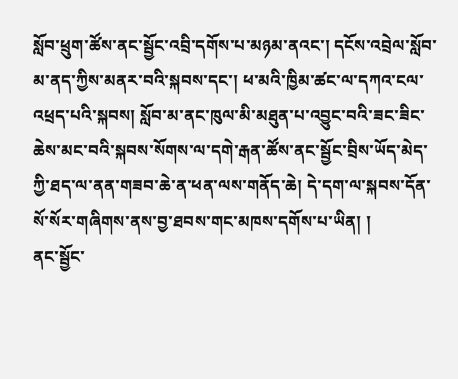སློབ་ཕྲུག་ཚོས་ནང་སྦྱོང་འབྲི་དགོས་པ་མཉམ་ནའང་། དངོས་འབྲེལ་སློབ་མ་ནད་ཀྱིས་མནར་བའི་སྐབས་དང་། ཕ་མའི་ཁྱིམ་ཚང་ལ་དཀའ་ངལ་འཕྲད་པའི་སྐབས། སློབ་མ་ནང་ཁུལ་མི་མཐུན་པ་འབྱུང་བའི་ཟང་ཟིང་ཆེས་མང་བའི་སྐབས་སོགས་ལ་དགེ་རྒན་ཚོས་ནང་སྦྱོང་བྲིས་ཡོད་མེད་ཀྱི་ཐད་ལ་ནན་གཟབ་ཆེ་ན་ཕན་ལས་གནོད་ཆེ། དེ་དག་ལ་སྐབས་དོན་སོ་སོར་གཞིགས་ནས་བྱ་ཐབས་གང་མཁས་དགོས་པ་ཡིན། །
ནང་སྦྱོང་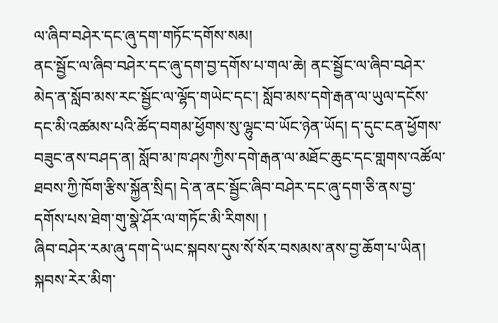ལ་ཞིབ་བཤེར་དང་ཞུ་དག་གཏོང་དགོས་སམ།
ནང་སྦྱོང་ལ་ཞིབ་བཤེར་དང་ཞུ་དག་བྱ་དགོས་པ་གལ་ཆེ། ནང་སྦྱོང་ལ་ཞིབ་བཤེར་མེད་ན་སློབ་མས་རང་སྦྱོང་ལ་ལྷོད་གཡེང་དང་། སློབ་མས་དགེ་རྒན་ལ་ཡུལ་དངོས་དང་མི་འཚམས་པའི་ཚོད་བགམ་ཕྱོགས་སུ་ལྷུང་བ་ཡོང་ཉེན་ཡོད། ད་དུང་ངན་ཕྱོགས་བཟུང་ནས་བཤད་ན། སློབ་མ་ཁ་ཤས་ཀྱིས་དགེ་རྒན་ལ་མཐོང་ཆུང་དང་གླགས་འཚོལ་ཐབས་ཀྱི་ཁོག་རྩིས་སྐྱོན་སྲིད། དེ་ན་ནང་སྦྱོང་ཞིབ་བཤེར་དང་ཞུ་དག་ཅི་ནས་བྱ་དགོས་པས་ཐེག་གུ་སྣེ་ཤོར་ལ་གཏོང་མི་རིགས། །
ཞིབ་བཤེར་རམ་ཞུ་དག་དེ་ཡང་སྐབས་དུས་སོ་སོར་བསམས་ནས་བྱ་ཆོག་པ་ཡིན། སྐབས་རེར་མིག་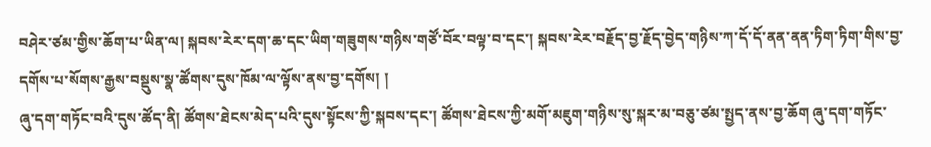བཤེར་ཙམ་གྱིས་ཆོག་པ་ཡིན་ལ། སྐབས་རེར་དག་ཆ་དང་ཡིག་གཟུགས་གཉིས་གཙོ་བོར་བལྟ་བ་དང་། སྐབས་རེར་བརྗོད་བྱ་རྗོད་བྱེད་གཉིས་ཀ་དོ་དོ་ནན་ནན་ཏིག་ཏིག་གིས་བྱ་དགོས་པ་སོགས་རྒྱས་བསྡུས་སྣ་ཚོགས་དུས་ཁོམ་ལ་ལྟོས་ནས་བྱ་དགོས། །
ཞུ་དག་གཏོང་བའི་དུས་ཚོད་ནི། ཚོགས་ཐེངས་མེད་པའི་དུས་སྟོངས་ཀྱི་སྐབས་དང་། ཚོགས་ཐེངས་ཀྱི་མགོ་མཇུག་གཉིས་སུ་སྐར་མ་བཅུ་ཙམ་སྤྱད་ནས་བྱ་ཆོག ཞུ་དག་གཏོང་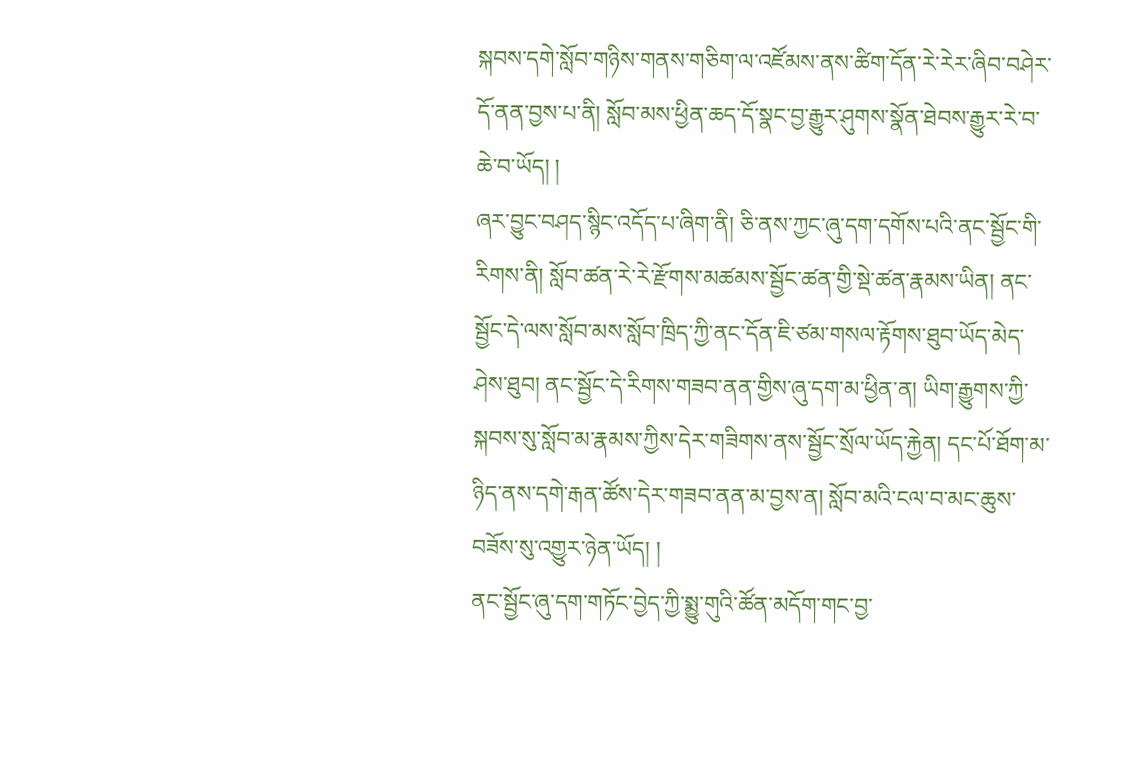སྐབས་དགེ་སློབ་གཉིས་གནས་གཅིག་ལ་འཛོམས་ནས་ཚིག་དོན་རེ་རེར་ཞིབ་བཤེར་དོ་ནན་བྱས་པ་ནི། སློབ་མས་ཕྱིན་ཆད་དོ་སྣང་བྱ་རྒྱུར་ཤུགས་སྣོན་ཐེབས་རྒྱུར་རེ་བ་ཆེ་བ་ཡོད། །
ཞར་བྱུང་བཤད་སྙིང་འདོད་པ་ཞིག་ནི། ཅི་ནས་ཀྱང་ཞུ་དག་དགོས་པའི་ནང་སྦྱོང་གི་རིགས་ནི། སློབ་ཚན་རེ་རེ་རྫོགས་མཚམས་སྦྱོང་ཚན་གྱི་སྡེ་ཚན་རྣམས་ཡིན། ནང་སྦྱོང་དེ་ལས་སློབ་མས་སློབ་ཁྲིད་ཀྱི་ནང་དོན་ཇི་ཙམ་གསལ་རྟོགས་ཐུབ་ཡོད་མེད་ཤེས་ཐུབ། ནང་སྦྱོང་དེ་རིགས་གཟབ་ནན་གྱིས་ཞུ་དག་མ་ཕྱིན་ན། ཡིག་རྒྱུགས་ཀྱི་སྐབས་སུ་སློབ་མ་རྣམས་ཀྱིས་དེར་གཟིགས་ནས་སྦྱོང་སྲོལ་ཡོད་རྐྱེན། དང་པོ་ཐོག་མ་ཉིད་ནས་དགེ་རྒན་ཚོས་དེར་གཟབ་ནན་མ་བྱས་ན། སློབ་མའི་ངལ་བ་མང་ཆུས་བཟོས་སུ་འགྱུར་ཉེན་ཡོད། །
ནང་སྦྱོང་ཞུ་དག་གཏོང་བྱེད་ཀྱི་སྨྱུ་གུའི་ཚོན་མདོག་གང་བྱ་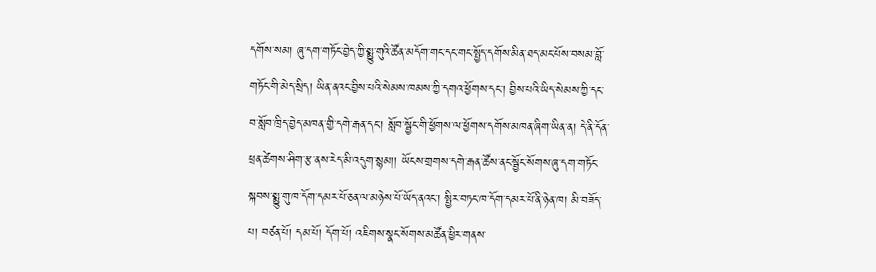དགོས་སམ། ཞུ་དག་གཏོང་བྱེད་ཀྱི་སྨྱུ་གུའི་ཚོན་མདོག་གང་དང་གང་སྤྱོད་དགོས་མིན་ཐད་མང་པོས་བསམ་བློ་གཏོང་གི་མེད་སྲིད། ཡིན་ནའང་བྱིས་པའི་སེམས་ཁམས་ཀྱི་དགའ་ཕྱོགས་དང་། བྱིས་པའི་ཡིད་སེམས་ཀྱི་དང་བ་སློབ་ཁྲིད་བྱེད་མཁན་གྱི་དགེ་རྒན་དང་། སློབ་སྦྱོང་གི་ཕྱོགས་ལ་ཕྱོགས་དགོས་མཁན་ཞིག་ཡིན་ན། དེ་ནི་དོན་ཕྲན་ཚེགས་ཤིག་རྩ་ནས་རེད་མི་འདུག་སྙམ།། ཡོངས་གྲགས་དགེ་རྒན་ཚོས་ནང་སྦྱོང་སོགས་ཞུ་དག་གཏོང་སྐབས་སྨྱུ་གུ་ཁ་དོག་དམར་པོ་ཅན་ལ་མཉེས་པོ་ཡོད་ནའང་། སྤྱིར་བཏང་ཁ་དོག་དམར་པོ་ནི་ཉེན་ཁ། མི་བཟོད་པ། བཙན་པོ། དམ་པོ། དོག་པོ། འཇིགས་སྣང་སོགས་མཚོན་ཕྱིར་གནས་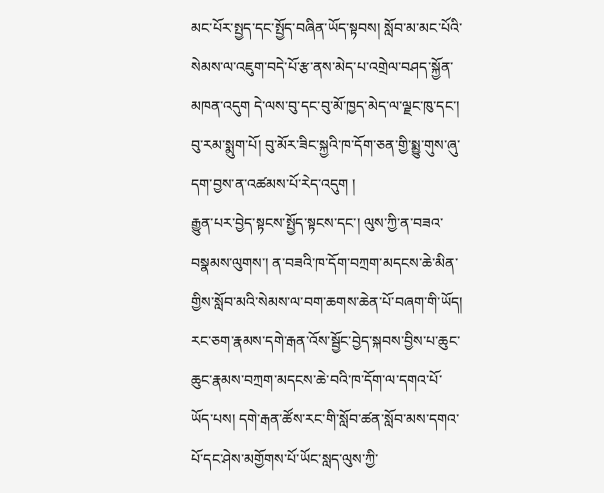མང་པོར་སྤྱད་དང་སྤྱོད་བཞིན་ཡོད་སྟབས། སློབ་མ་མང་པོའི་སེམས་ལ་འཇུག་བདེ་པོ་རྩ་ནས་མེད་པ་འགྲེལ་བཤད་སྐྱོན་མཁན་འདུག དེ་ལས་བུ་དང་བུ་མོ་ཁྱད་མེད་ལ་ལྗང་ཁུ་དང་། བུ་རམ་སྨུག་པོ། བུ་མོར་ཟིང་སྐྱའི་ཁ་དོག་ཅན་གྱི་སྨྱུ་གུས་ཞུ་དག་བྱས་ན་འཚམས་པོ་རེད་འདུག །
རྒྱུན་པར་བྱེད་སྟངས་སྤྱོད་སྟངས་དང་། ལུས་ཀྱི་ན་བཟའ་བསྣམས་ལུགས་། ན་བཟའི་ཁ་དོག་བཀྲག་མདངས་ཆེ་མིན་གྱིས་སློབ་མའི་སེམས་ལ་བག་ཆགས་ཆེན་པོ་བཞག་གི་ཡོད། རང་ཅག་རྣམས་དགེ་རྒན་འོས་སྦྱོང་བྱེད་སྐབས་བྱིས་པ་ཆུང་ཆུང་རྣམས་བཀྲག་མདངས་ཆེ་བའི་ཁ་དོག་ལ་དགའ་པོ་ཡོད་པས། དགེ་རྒན་ཚོས་རང་གི་སློབ་ཚན་སློབ་མས་དགའ་པོ་དང་ཤེས་མགྱོགས་པོ་ཡོང་སླད་ལུས་ཀྱི་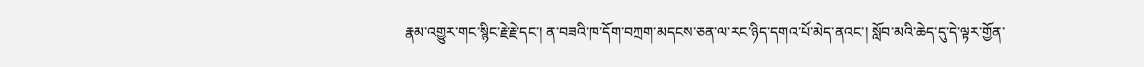རྣམ་འགྱུར་གང་སྙིང་རྗེ་རྗེ་དང་། ན་བཟའི་ཁ་དོག་བཀྲག་མདངས་ཅན་ལ་རང་ཉིད་དགའ་པོ་མེད་ནའང་། སློབ་མའི་ཆེད་དུ་དེ་ལྟར་གྱོན་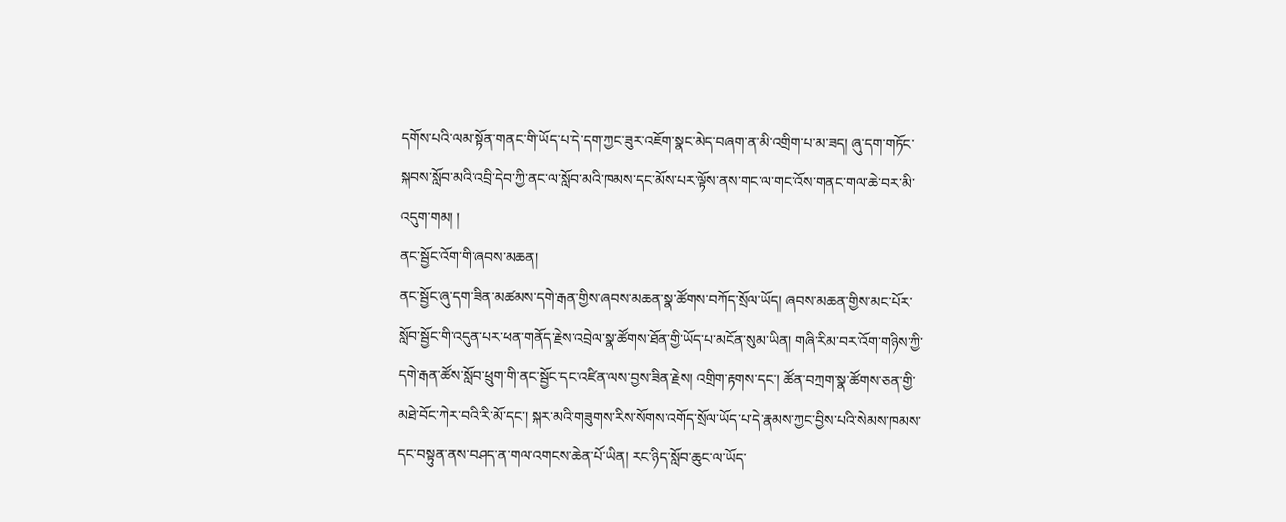དགོས་པའི་ལམ་སྟོན་གནང་གི་ཡོད་པ་དེ་དག་ཀྱང་ཟུར་འཇོག་སྣང་མེད་བཞག་ན་མི་འགྲིག་པ་མ་ཟད། ཞུ་དག་གཏོང་སྐབས་སློབ་མའི་འབྲི་དེབ་ཀྱི་ནང་ལ་སློབ་མའི་ཁམས་དང་མོས་པར་ལྟོས་ནས་གང་ལ་གང་འོས་གནང་གལ་ཆེ་བར་མི་འདུག་གམ། །
ནང་སྦྱོང་འོག་གི་ཞབས་མཆན།
ནང་སྦྱོང་ཞུ་དག་ཟིན་མཚམས་དགེ་རྒན་གྱིས་ཞབས་མཆན་སྣ་ཚོགས་བཀོད་སྲོལ་ཡོད། ཞབས་མཆན་གྱིས་མང་པོར་སློབ་སྦྱོང་གི་འདུན་པར་ཕན་གནོད་རྗེས་འབྲེལ་སྣ་ཚོགས་ཐོན་གྱི་ཡོད་པ་མངོན་སུམ་ཡིན། གཞི་རིམ་བར་འོག་གཉིས་ཀྱི་དགེ་རྒན་ཚོས་སློབ་ཕྲུག་གི་ནང་སྦྱོང་དང་འཛིན་ལས་བྱས་ཟིན་རྗེས། འགྲིག་རྟགས་དང་། ཚོན་བཀྲག་སྣ་ཚོགས་ཅན་གྱི་མཐེ་བོང་ཀེར་བའི་རི་མོ་དང་། སྐར་མའི་གཟུགས་རིས་སོགས་འགོད་སྲོལ་ཡོད་པ་དེ་རྣམས་ཀྱང་བྱིས་པའི་སེམས་ཁམས་དང་བསྟུན་ནས་བཤད་ན་གལ་འགངས་ཆེན་པོ་ཡིན། རང་ཉིད་སློབ་ཆུང་ལ་ཡོད་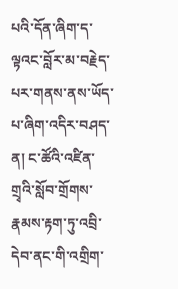པའི་དོན་ཞིག་ད་ལྟའང་བློར་མ་བརྗེད་པར་གནས་ནས་ཡོད་པ་ཞིག་འདིར་བཤད་ན། ང་ཚོའི་འཛིན་གྲྭའི་སློབ་གྲོགས་རྣམས་རྟག་ཏུ་འབྲི་དེབ་ནང་གི་འགྲིག་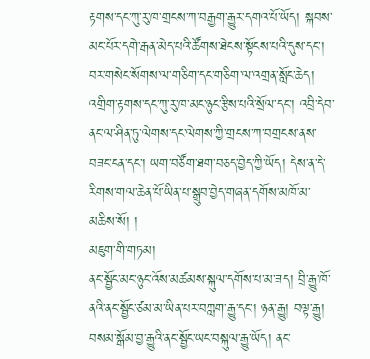རྟགས་དང་ཀུ་རུ་ཁ་གྲངས་ཀ་བརྒྱག་རྒྱུར་དགའ་པོ་ཡོད། སྐབས་མང་པོར་དགེ་རྒན་མེད་པའི་ཚོགས་ཐེངས་སྟོངས་པའི་དུས་དང་། བར་གསེང་སོགས་ལ་གཅིག་དང་གཅིག་ལ་འགྲན་སློང་ཆེད། འགྲིག་རྟགས་དང་ཀུ་རུ་ཁ་མང་ཉུང་རྩིས་པའི་སྲོལ་དང་། འབྲི་དེབ་ནང་ལ་ཤིན་ཏུ་ལེགས་དང་ལེགས་ཀྱི་གྲངས་ཀ་བགྲངས་ནས་བཟང་ངན་དང་། ཡག་བཙོག་ཐག་བཅད་བྱེད་ཀྱི་ཡོད། དེས་ན་དེ་རིགས་གལ་ཆེན་པོ་ཡིན་པ་སྒྲུབ་བྱེད་གཞན་དགོས་མཁོ་མ་མཆིས་སོ། །
མཇུག་གི་གཏམ།
ནང་སྦྱོང་མང་ཉུང་འོས་མཚམས་སྐུལ་དགོས་པ་མ་ཟད། བྲི་རྒྱུ་ཁོ་ནའི་ནང་སྦྱོང་ཙམ་མ་ཡིན་པར་བཀླག་རྒྱུ་དང་། ཉན་རྒྱུ། བལྟ་རྒྱུ། བསམ་སྒོམ་བྱ་རྒྱུའི་ནང་སྦྱོང་ཡང་བསྐུལ་རྒྱུ་ཡོད། ནང་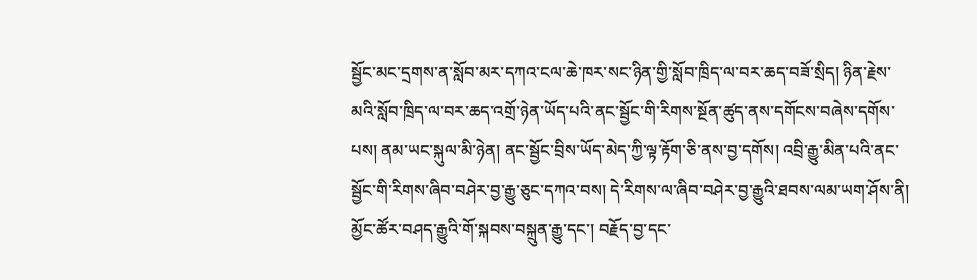སྦྱོང་མང་དྲགས་ན་སློབ་མར་དཀའ་ངལ་ཆེ་ཁར་སང་ཉིན་གྱི་སློབ་ཁྲིད་ལ་བར་ཆད་བཟོ་སྲིད། ཉིན་རྗེས་མའི་སློབ་ཁྲིད་ལ་བར་ཆད་འགྲོ་ཉེན་ཡོད་པའི་ནང་སྦྱོང་གི་རིགས་སྔོན་ཚུད་ནས་དགོངས་བཞེས་དགོས་པས། ནམ་ཡང་སྐུལ་མི་ཉེན། ནང་སྦྱོང་བྲིས་ཡོད་མེད་ཀྱི་ལྟ་རྟོག་ཅི་ནས་བྱ་དགོས། འབྲི་རྒྱུ་མིན་པའི་ནང་སྦྱོང་གི་རིགས་ཞིབ་བཤེར་བྱ་རྒྱུ་ཅུང་དཀའ་བས། དེ་རིགས་ལ་ཞིབ་བཤེར་བྱ་རྒྱུའི་ཐབས་ལམ་ཡག་ཤོས་ནི། མྱོང་ཚོར་བཤད་རྒྱུའི་གོ་སྐབས་བསྐྲུན་རྒྱུ་དང་། བརྗོད་བྱ་དང་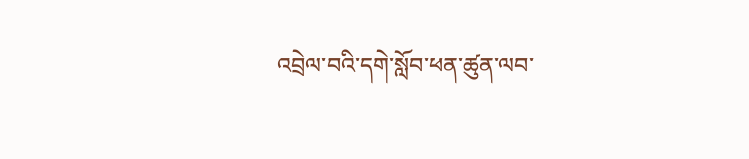འབྲེལ་བའི་དགེ་སློབ་ཕན་ཚུན་ལབ་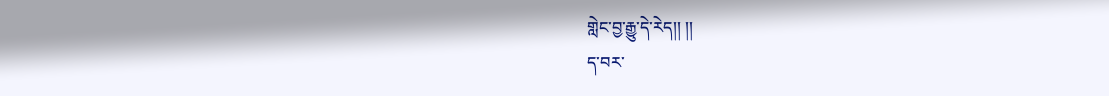གླེང་བྱ་རྒྱུ་དེ་རེད།། །།
ད་བར་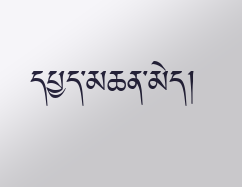དཔྱད་མཆན་མེད།